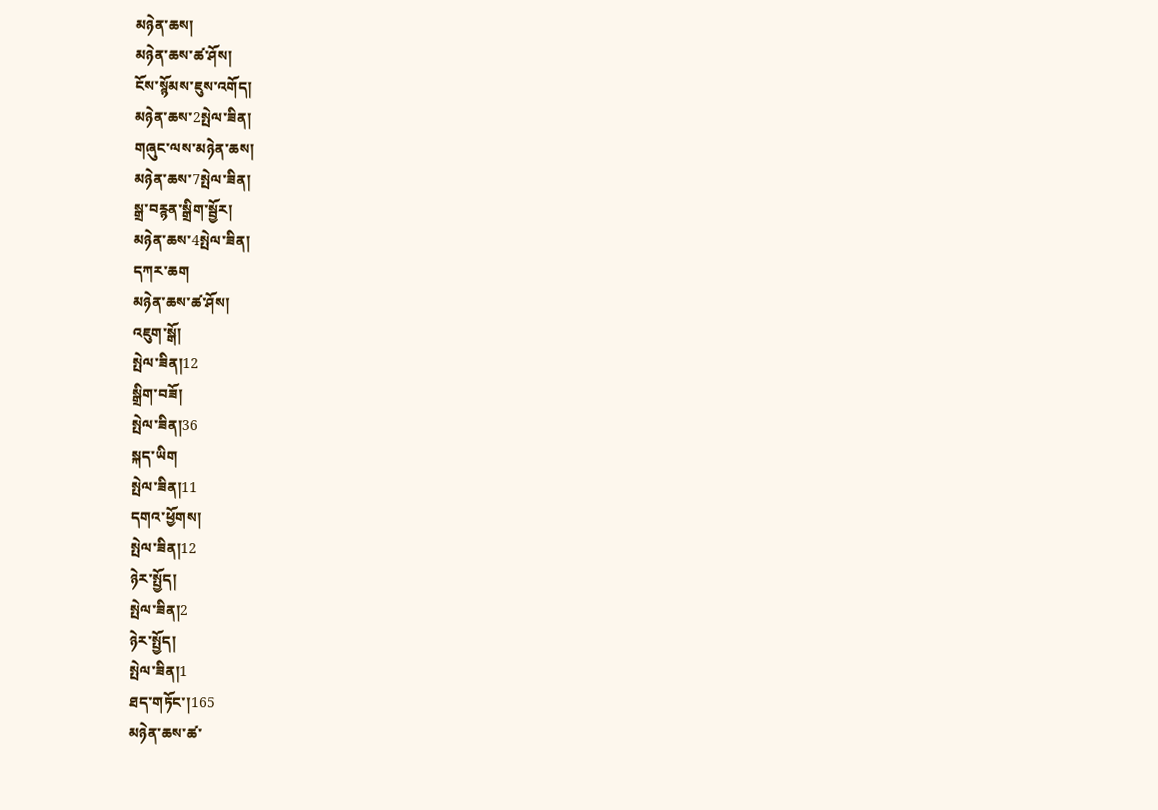མཉེན་ཆས།
མཉེན་ཆས་ཚ་ཤོས།
ངོས་སྙོམས་ཇུས་འགོད།
མཉེན་ཆས་2སྤེལ་ཟིན།
གཞུང་ལས་མཉེན་ཆས།
མཉེན་ཆས་7སྤེལ་ཟིན།
སྒྲ་བརྙན་སྒྲིག་སྦྱོར།
མཉེན་ཆས་4སྤེལ་ཟིན།
དཀར་ཆག
མཉེན་ཆས་ཚ་ཤོས།
འཇུག་སྒོ།
སྤེལ་ཟིན།12
སྒྲིག་བཟོ།
སྤེལ་ཟིན།36
སྐད་ཡིག
སྤེལ་ཟིན།11
དགའ་ཕྱོགས།
སྤེལ་ཟིན།12
ཉེར་སྤྱོད།
སྤེལ་ཟིན།2
ཉེར་སྤྱོད།
སྤེལ་ཟིན།1
ཐད་གཏོང་།165
མཉེན་ཆས་ཚ་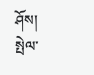ཤོས།
སྤེལ་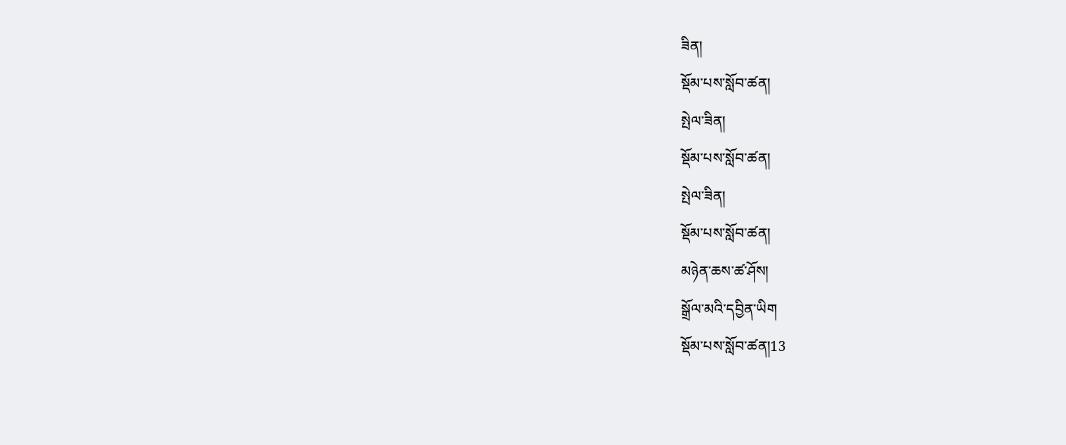ཟིན།
སྡོམ་པས་སློབ་ཚན།
སྤེལ་ཟིན།
སྡོམ་པས་སློབ་ཚན།
སྤེལ་ཟིན།
སྡོམ་པས་སློབ་ཚན།
མཉེན་ཆས་ཚ་ཤོས།
སྒྲོལ་མའི་དབྱིན་ཡིག
སྡོམ་པས་སློབ་ཚན།13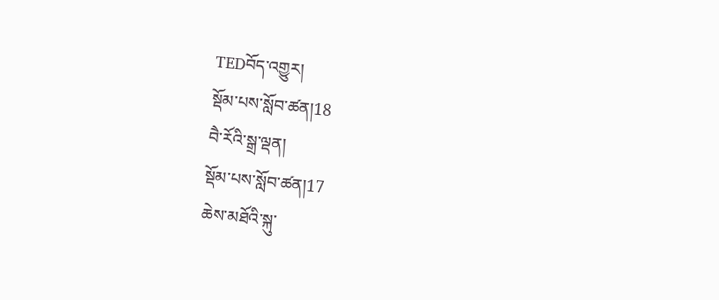TEDབོད་འགྱུར།
སྡོམ་པས་སློབ་ཚན།18
བཻ་རོའི་སྒྲ་ལྡན།
སྡོམ་པས་སློབ་ཚན།17
ཆེས་མཐོའི་སྐུ་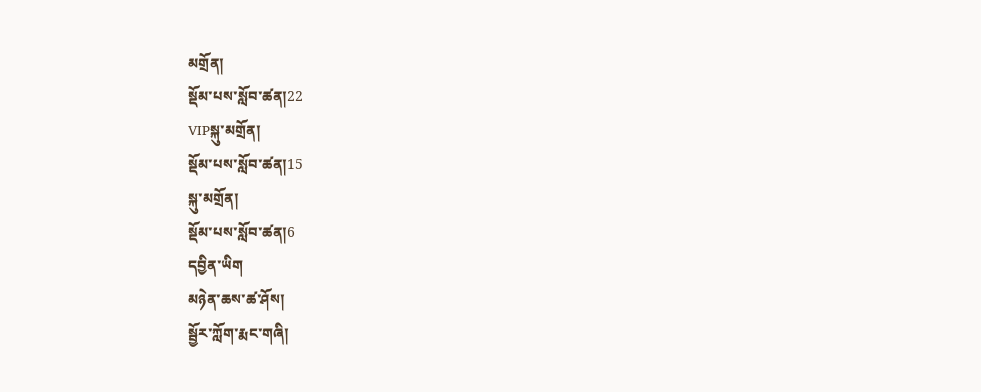མགྲོན།
སྡོམ་པས་སློབ་ཚན།22
VIPསྐུ་མགྲོན།
སྡོམ་པས་སློབ་ཚན།15
སྐུ་མགྲོན།
སྡོམ་པས་སློབ་ཚན།6
དབྱིན་ཡིག
མཉེན་ཆས་ཚ་ཤོས།
སྦྱོར་ཀློག་རྨང་གཞི།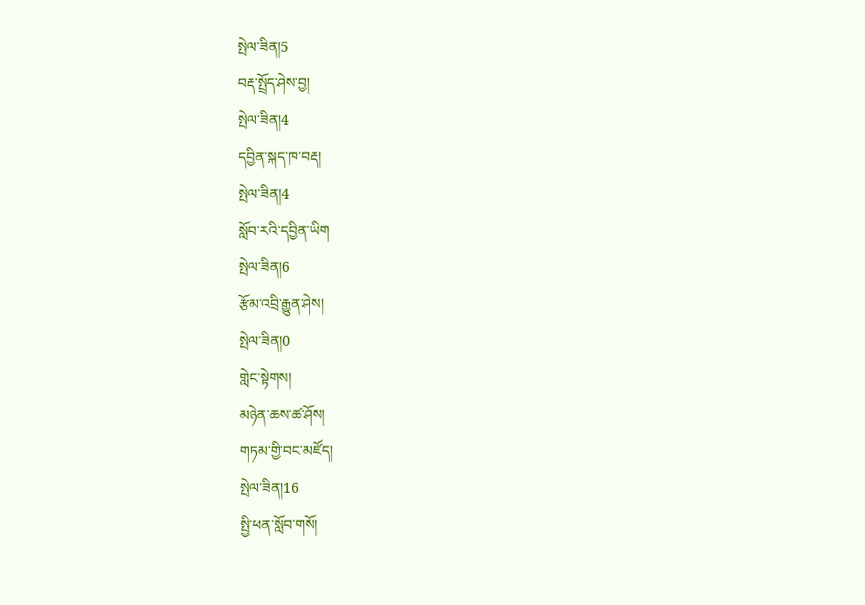སྤེལ་ཟིན།5
བརྡ་སྤྲོད་ཤེས་བྱ།
སྤེལ་ཟིན།4
དབྱིན་སྐད་ཁ་བརྡ།
སྤེལ་ཟིན།4
སློབ་རའི་དབྱིན་ཡིག
སྤེལ་ཟིན།6
རྩོམ་འབྲི་རྒྱུན་ཤེས།
སྤེལ་ཟིན།0
གླེང་སྟེགས།
མཉེན་ཆས་ཚ་ཤོས།
གཏམ་གྱི་བང་མཛོད།
སྤེལ་ཟིན།16
སྤྱི་ཕན་སློབ་གསོ།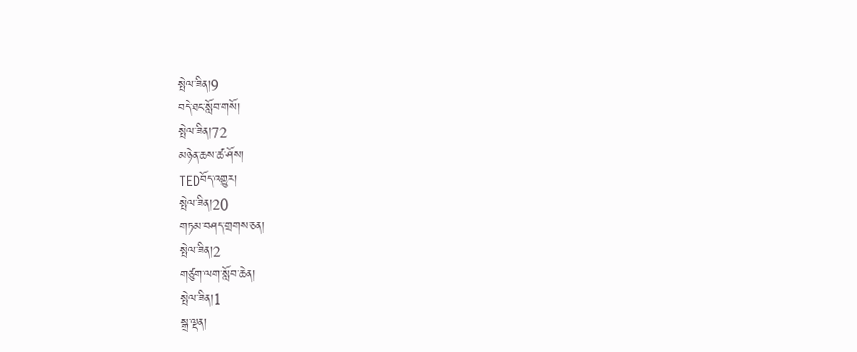སྤེལ་ཟིན།9
བདེ་ཐང་སློབ་གསོ།
སྤེལ་ཟིན།72
མཉེན་ཆས་ཚ་ཤོས།
TEDབོད་འགྱུར།
སྤེལ་ཟིན།20
གཏམ་བཤད་གྲགས་ཅན།
སྤེལ་ཟིན།2
གཙུག་ལག་སློབ་ཆེན།
སྤེལ་ཟིན།1
སྒྲ་ལྡན།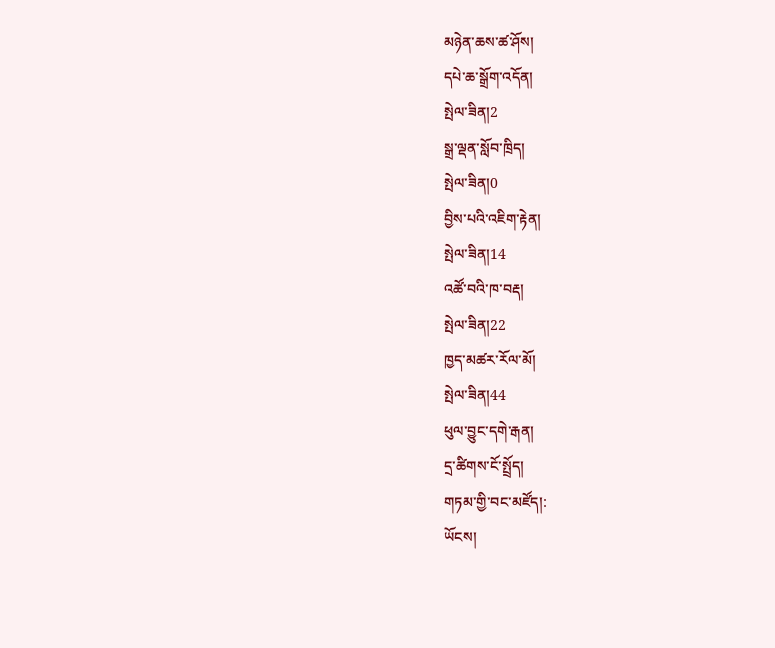མཉེན་ཆས་ཚ་ཤོས།
དཔེ་ཆ་སྒྲོག་འདོན།
སྤེལ་ཟིན།2
སྒྲ་ལྡན་སློབ་ཁྲིད།
སྤེལ་ཟིན།0
བྱིས་པའི་འཇིག་རྟེན།
སྤེལ་ཟིན།14
འཚོ་བའི་ཁ་བརྡ།
སྤེལ་ཟིན།22
ཁྱད་མཚར་རོལ་མོ།
སྤེལ་ཟིན།44
ཕུལ་བྱུང་དགེ་རྒན།
དྲ་ཚིགས་ངོ་སྤྲོད།
གཏམ་གྱི་བང་མཛོད།:
ཡོངས།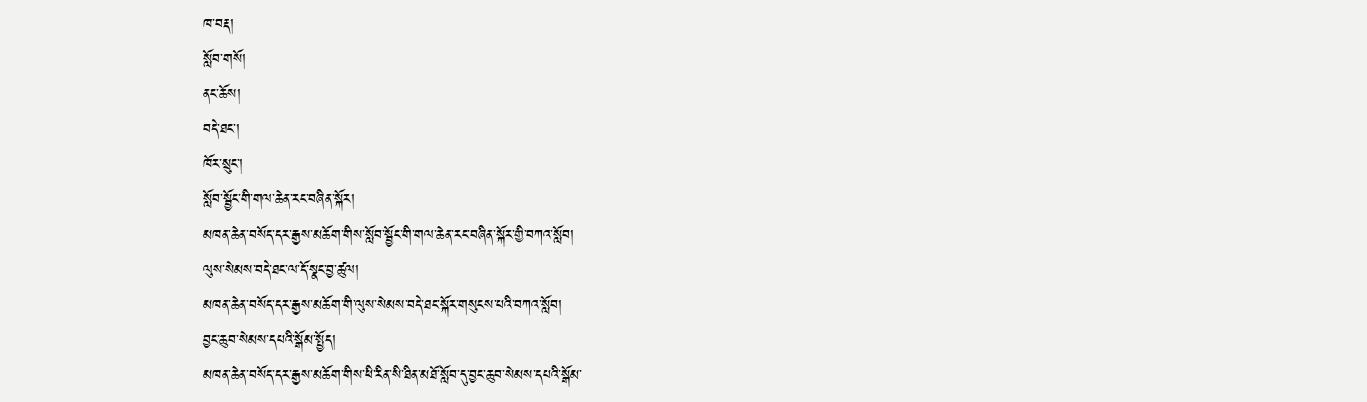ཁ་བརྡ།
སློབ་གསོ།
ནང་ཆོས།
བདེ་ཐང་།
ཁོར་སྲུང་།
སློབ་སྦྱོང་གི་གལ་ཆེན་རང་བཞིན་སྐོར།
མཁན་ཆེན་བསོད་དར་རྒྱས་མཆོག་གིས་སློབ་སྦྱོང་གི་གལ་ཆེན་རང་བཞིན་སྐོར་གྱི་བཀའ་སློབ།
ལུས་སེམས་བདེ་ཐང་ལ་དོ་སྣང་བྱ་ཚུལ།
མཁན་ཆེན་བསོད་དར་རྒྱས་མཆོག་གི་ལུས་སེམས་བདེ་ཐང་སྐོར་གསུངས་པའི་བཀའ་སློབ།
བྱང་ཆུབ་སེམས་དཔའི་སྒོམ་སྤྱོད།
མཁན་ཆེན་བསོད་དར་རྒྱས་མཆོག་གིས་ཕི་རིན་སི་ཐིན་མཐོ་སློབ་དུ་བྱང་ཆུབ་སེམས་དཔའི་སྒོམ་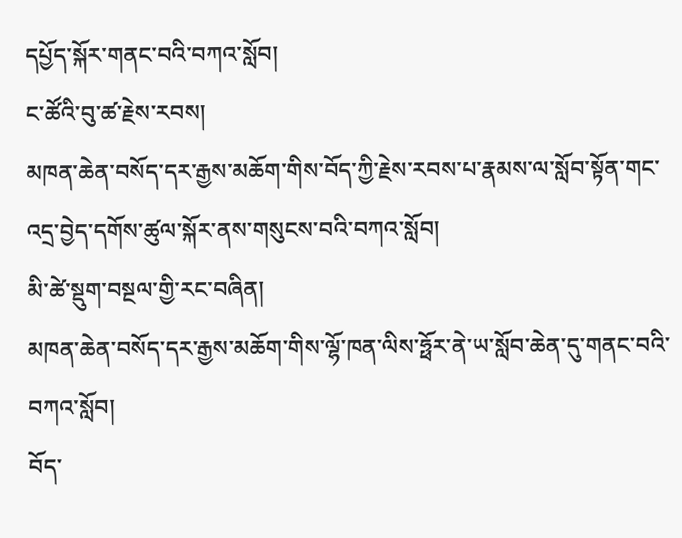དཔྱོད་སྐོར་གནང་བའི་བཀའ་སློབ།
ང་ཚོའི་བུ་ཚ་རྗེས་རབས།
མཁན་ཆེན་བསོད་དར་རྒྱས་མཆོག་གིས་བོད་ཀྱི་རྗེས་རབས་པ་རྣམས་ལ་སློབ་སྟོན་གང་འདྲ་བྱེད་དགོས་ཚུལ་སྐོར་ནས་གསུངས་བའི་བཀའ་སློབ།
མི་ཚེ་སྡུག་བསྔལ་གྱི་རང་བཞིན།
མཁན་ཆེན་བསོད་དར་རྒྱས་མཆོག་གིས་ལྷོ་ཁན་ལིས་ཧྥོར་ནེ་ཡ་སློབ་ཆེན་དུ་གནང་བའི་བཀའ་སློབ།
བོད་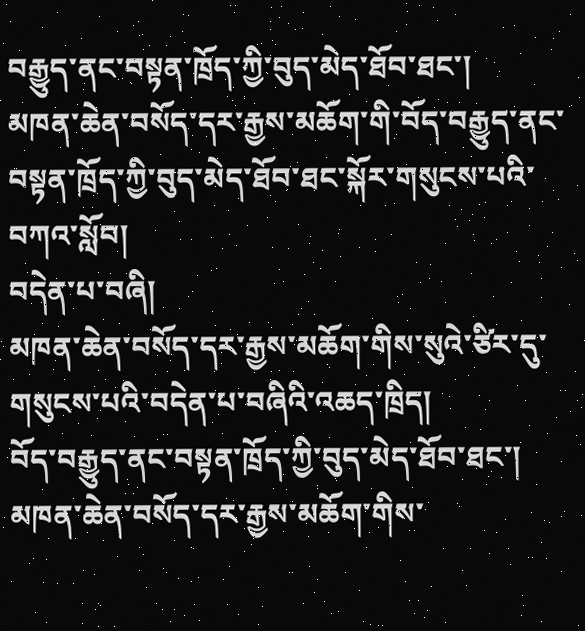བརྒྱུད་ནང་བསྟན་ཁྲོད་ཀྱི་བུད་མེད་ཐོབ་ཐང་།
མཁན་ཆེན་བསོད་དར་རྒྱས་མཆོག་གི་བོད་བརྒྱུད་ནང་བསྟན་ཁྲོད་ཀྱི་བུད་མེད་ཐོབ་ཐང་སྐོར་གསུངས་པའི་བཀའ་སློབ།
བདེན་པ་བཞི།
མཁན་ཆེན་བསོད་དར་རྒྱས་མཆོག་གིས་སུའེ་ཙིར་དུ་གསུངས་པའི་བདེན་པ་བཞིའི་འཆད་ཁྲིད།
བོད་བརྒྱུད་ནང་བསྟན་ཁྲོད་ཀྱི་བུད་མེད་ཐོབ་ཐང་།
མཁན་ཆེན་བསོད་དར་རྒྱས་མཆོག་གིས་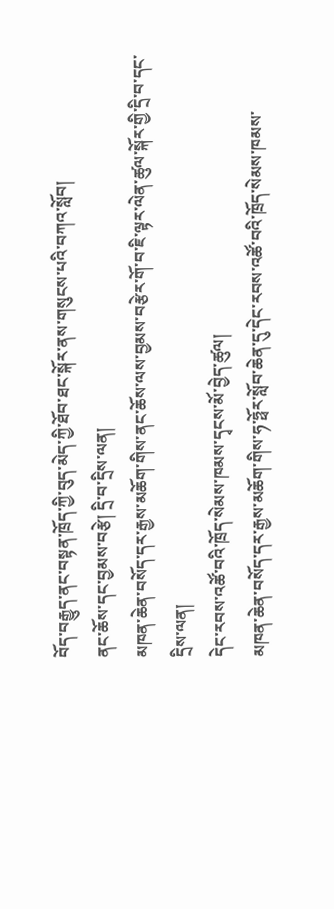བོད་བརྒྱུད་ནང་བསྟན་ཁྲོད་ཀྱི་བུད་མེད་ཀྱི་ཐོབ་ཐང་སྐོར་ནས་གསུངས་པའི་བཀའ་སློབ།
ནང་ཆོས་དང་བྱམས་བརྩེ། དྲི་བ་དྲིས་ལན།
མཁན་ཆེན་བསོད་དར་རྒྱས་མཆོག་གིས་ནང་ཆོས་ལས་བྱམས་བརྩེར་གོ་བ་ཇི་ལྟར་ལེན་ཚུལ་སྐོར་གྱི་དྲི་བ་དང་དྲིས་ལན།
དེང་རབས་འཚོ་བའི་ཁྲོད་སེམས་ཁམས་དྭངས་མོ་བྱེད་ཚུལ།
མཁན་ཆེན་བསོད་དར་རྒྱས་མཆོག་གིས་ཧ་ཧྥོར་སློབ་ཆེན་དུ་དེང་རབས་འཚོ་བའི་ཁྲོད་སེམས་ཁམས་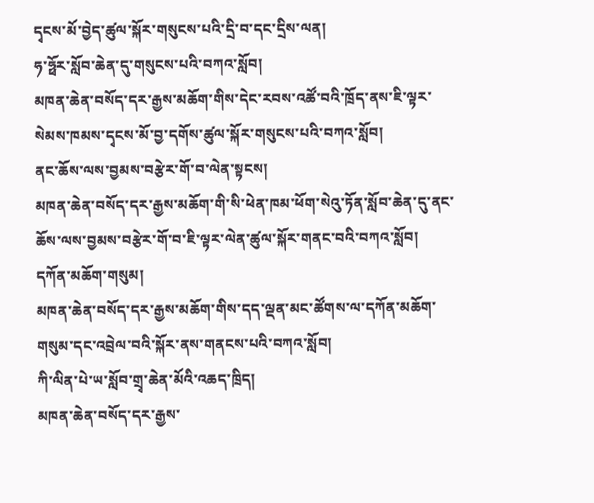དྭངས་མོ་བྱེད་ཚུལ་སྐོར་གསུངས་པའི་དྲི་བ་དང་དྲིས་ལན།
ཧ་ཧྥོར་སློབ་ཆེན་དུ་གསུངས་པའི་བཀའ་སློབ།
མཁན་ཆེན་བསོད་དར་རྒྱས་མཆོག་གིས་དེང་རབས་འཚོ་བའི་ཁྲོད་ནས་ཇི་ལྟར་སེམས་ཁམས་དྭངས་མོ་བྱ་དགོས་ཚུལ་སྐོར་གསུངས་པའི་བཀའ་སློབ།
ནང་ཆོས་ལས་བྱམས་བརྩེར་གོ་བ་ལེན་སྟངས།
མཁན་ཆེན་བསོད་དར་རྒྱས་མཆོག་གི་སི་ཕེན་ཁམ་ཕོག་སེའུ་ཏོན་སློབ་ཆེན་དུ་ནང་ཆོས་ལས་བྱམས་བརྩེར་གོ་བ་ཇི་ལྟར་ལེན་ཚུལ་སྐོར་གནང་བའི་བཀའ་སློབ།
དཀོན་མཆོག་གསུམ།
མཁན་ཆེན་བསོད་དར་རྒྱས་མཆོག་གིས་དད་ལྡན་མང་ཚོགས་ལ་དཀོན་མཆོག་གསུམ་དང་འབྲེལ་བའི་སྐོར་ནས་གནངས་པའི་བཀའ་སློབ།
ཀི་ལིན་པེ་ཡ་སློབ་གྲྭ་ཆེན་མོའི་འཆད་ཁྲིད།
མཁན་ཆེན་བསོད་དར་རྒྱས་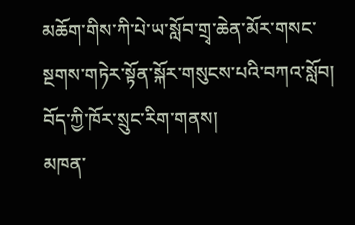མཆོག་གིས་ཀི་པེ་ཡ་སློབ་གྲྭ་ཆེན་མོར་གསང་སྔགས་གཏེར་སྟོན་སྐོར་གསུངས་པའི་བཀའ་སློབ།
བོད་ཀྱི་ཁོར་སྲུང་རིག་གནས།
མཁན་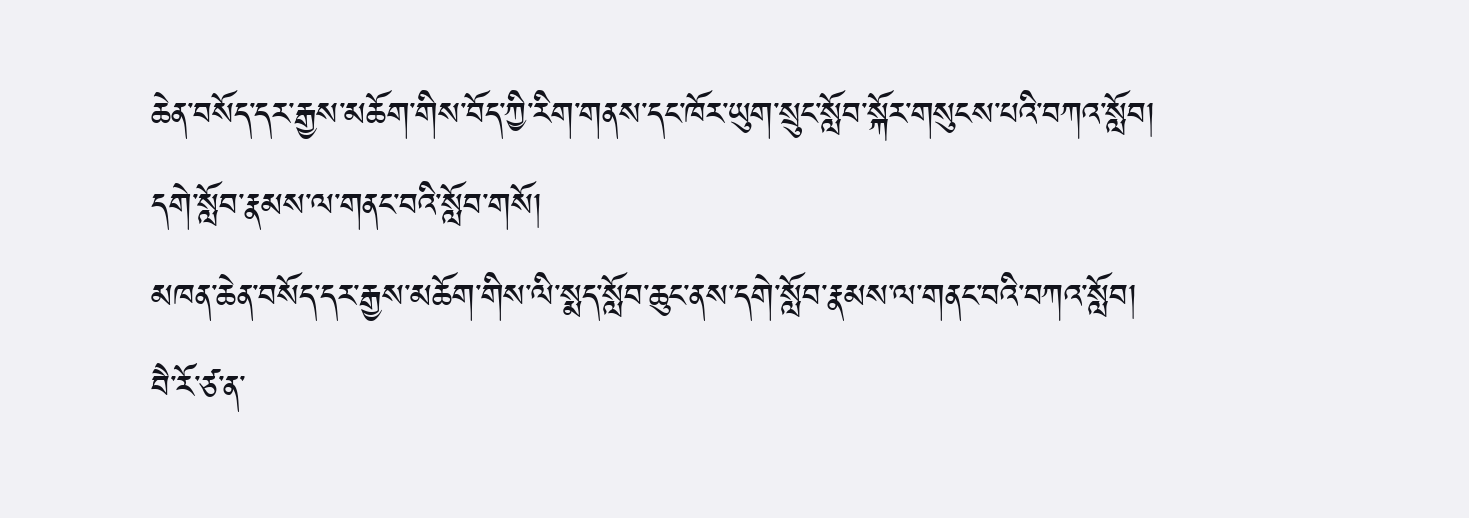ཆེན་བསོད་དར་རྒྱས་མཆོག་གིས་བོད་ཀྱི་རིག་གནས་དང་ཁོར་ཡུག་སྲུང་སློབ་སྐོར་གསུངས་པའི་བཀའ་སློབ།
དགེ་སློབ་རྣམས་ལ་གནང་བའི་སློབ་གསོ།
མཁན་ཆེན་བསོད་དར་རྒྱས་མཆོག་གིས་ལི་སྨད་སློབ་ཆུང་ནས་དགེ་སློབ་རྣམས་ལ་གནང་བའི་བཀའ་སློབ།
བཻ་རོ་ཙ་ན་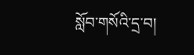སློབ་གསོའི་དྲ་བ།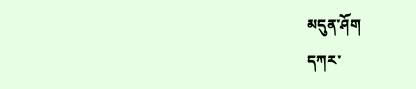མདུན་ཤོག
དཀར་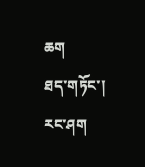ཆག
ཐད་གཏོང་།
རང་ཤག